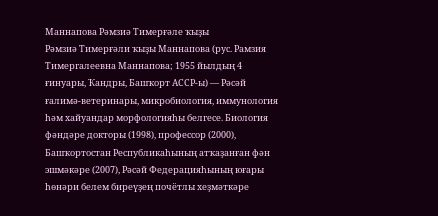Маннапова Рәмзиә Тимерғәле ҡыҙы
Рәмзиә Тимерғәли ҡыҙы Маннапова (рус. Рамзия Тимергалеевна Маннапова; 1955 йылдың 4 ғинуары, Ҡандры, Башҡорт АССР-ы) — Рәсәй ғалимә-ветеринары, микробиология, иммунология һәм хайуандар морфологияһы белгесе. Биология фәндәре докторы (1998), профессор (2000), Башҡортостан Республикаһының атҡаҙанған фән эшмәкәре (2007), Рәсәй Федерацияһының юғары һөнәри белем биреүҙең почётлы хеҙмәткәре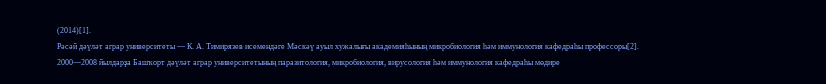(2014)[1].
Рәсәй дәүләт аграр университеты — К. А. Тимирязев исемендәге Мәскәү ауыл хужалығы академияһының микробиология һәм иммунология кафедраһы профессоры[2].
2000—2008 йылдарҙа Башҡорт дәүләт аграр университетының паразитология, микробиология, вирусология һәм иммунология кафедраһы мөдире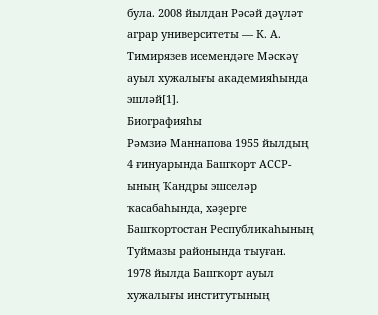була. 2008 йылдан Рәсәй дәүләт аграр университеты — К. А. Тимирязев исемендәге Мәскәү ауыл хужалығы академияһында эшләй[1].
Биографияһы
Рәмзиә Маннапова 1955 йылдың 4 ғинуарында Башҡорт АССР-ының Ҡандры эшселәр ҡасабаһында, хәҙерге Башҡортостан Республикаһының Туймазы районында тыуған.
1978 йылда Башҡорт ауыл хужалығы институтының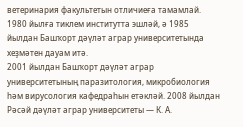ветеринария факультетын отличиеға тамамлай. 1980 йылға тиклем институтта эшләй, ә 1985 йылдан Башҡорт дәүләт аграр университетында хеҙмәтен дауам итә.
2001 йылдан Башҡорт дәүләт аграр университетының паразитология, микробиология һәм вирусология кафедраһын етәкләй. 2008 йылдан Рәсәй дәүләт аграр университеты — К. А.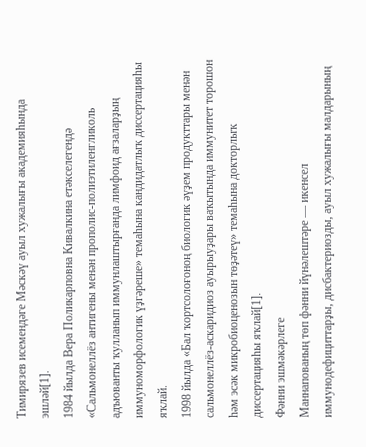Тимирязев исемендәге Мәскәү ауыл хужалығы академияһында эшләй[1].
1984 йылда Вера Поликарповна Кивалкина етәкселегендә «Сальмонеллёз антигены менән прополис-полиэтиленгликоль адъюванты ҡулланып иммунлаштырғанда лимфоид ағзаларҙың иммуноморфологик үҙгәреше» темаһына кандидатлыҡ диссертацияһы яҡлай.
1998 йылда «Бал ҡортсолоғоноң биологик әүҙем продукттары менән сальмонеллёз-аскаридиоз ауырыуҙары ваҡытында иммунитет торошон һәм эсәк микробиоценозын төҙәтеү» темаһына докторлыҡ диссертацияһы яҡлай[1].
Фәнни эшмәкәрлеге
Маннапованың төп фәнни йүнәлештәре — икенсел иммунодефициттарҙы, дисбактериозды, ауыл хужалығы малдарының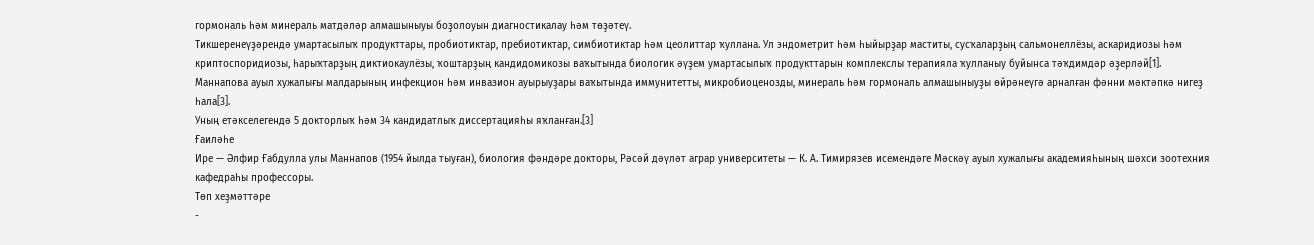гормональ һәм минераль матдәләр алмашыныуы боҙолоуын диагностикалау һәм төҙәтеү.
Тикшеренеүҙәрендә умартасылыҡ продукттары, пробиотиктар, пребиотиктар, симбиотиктар һәм цеолиттар ҡуллана. Ул эндометрит һәм һыйырҙар маститы, сусҡаларҙың сальмонеллёзы, аскаридиозы һәм криптоспоридиозы, һарыҡтарҙың диктиокаулёзы, ҡоштарҙың кандидомикозы ваҡытында биологик әүҙем умартасылыҡ продукттарын комплекслы терапияла ҡулланыу буйынса тәҡдимдәр әҙерләй[1].
Маннапова ауыл хужалығы малдарының инфекцион һәм инвазион ауырыуҙары ваҡытында иммунитетты, микробиоценозды, минераль һәм гормональ алмашыныуҙы өйрәнеүгә арналған фәнни мәктәпкә нигеҙ һала[3].
Уның етәкселегендә 5 докторлыҡ һәм 34 кандидатлыҡ диссертацияһы яҡланған.[3]
Ғаиләһе
Ире — Әлфир Ғабдулла улы Маннапов (1954 йылда тыуған), биология фәндәре докторы, Рәсәй дәүләт аграр университеты — К. А. Тимирязев исемендәге Мәскәү ауыл хужалығы академияһының шәхси зоотехния кафедраһы профессоры.
Төп хеҙмәттәре
-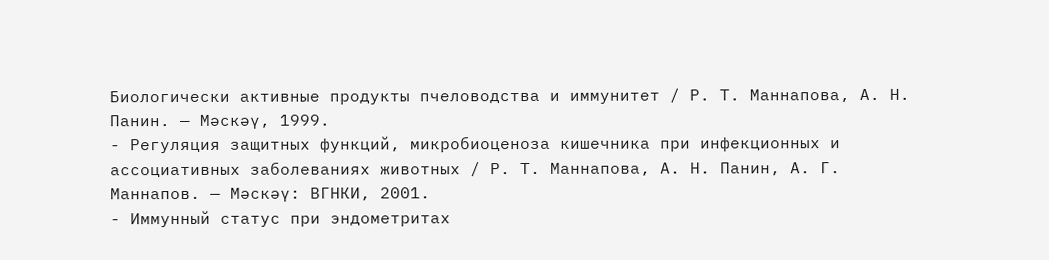Биологически активные продукты пчеловодства и иммунитет / Р. Т. Маннапова, А. Н. Панин. — Мәскәү, 1999.
- Регуляция защитных функций, микробиоценоза кишечника при инфекционных и ассоциативных заболеваниях животных / Р. Т. Маннапова, А. Н. Панин, А. Г. Маннапов. — Мәскәү: ВГНКИ, 2001.
- Иммунный статус при эндометритах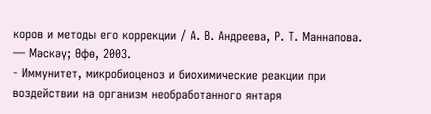коров и методы его коррекции / А. В. Андреева, Р. Т. Маннапова. — Мәскәү; Өфө, 2003.
- Иммунитет, микробиоценоз и биохимические реакции при воздействии на организм необработанного янтаря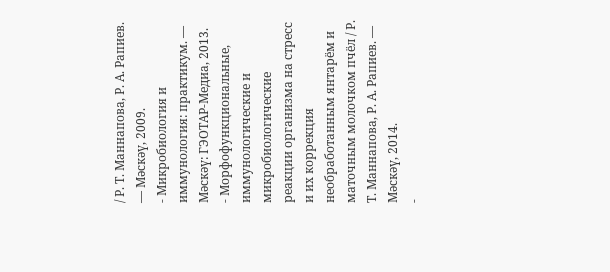/ Р. Т. Маннапова, Р. А. Рапиев. — Мәскәү, 2009.
- Микробиология и иммунология: практикум. — Мәскәү: ГЭОТАР-Медиа, 2013.
- Морфофункциональные, иммунологические и микробиологические реакции организма на стресс и их коррекция необработанным янтарём и маточным молочком пчёл / Р. Т. Маннапова, Р. А. Рапиев. — Мәскәү, 2014.
-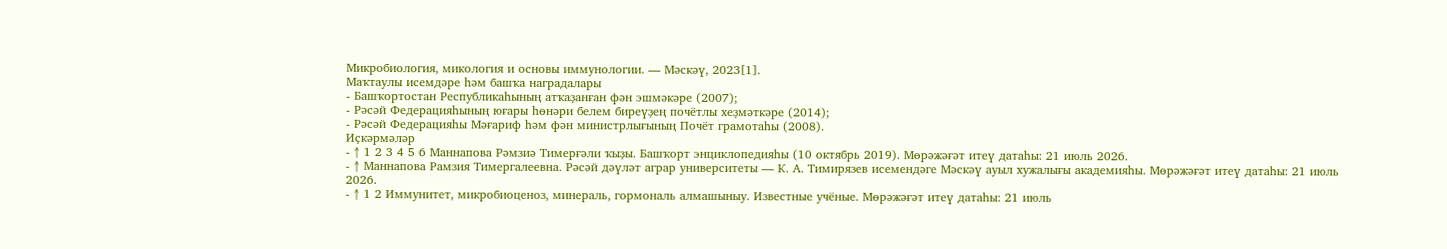Микробиология, микология и основы иммунологии. — Мәскәү, 2023[1].
Маҡтаулы исемдәре һәм башҡа наградалары
- Башҡортостан Республикаһының атҡаҙанған фән эшмәкәре (2007);
- Рәсәй Федерацияһының юғары һөнәри белем биреүҙең почётлы хеҙмәткәре (2014);
- Рәсәй Федерацияһы Мәғариф һәм фән министрлығының Почёт грамотаһы (2008).
Иҫкәрмәләр
- ↑ 1 2 3 4 5 6 Маннапова Рәмзиә Тимерғәли ҡыҙы. Башҡорт энциклопедияһы (10 октябрь 2019). Мөрәжәғәт итеү датаһы: 21 июль 2026.
- ↑ Маннапова Рамзия Тимергалеевна. Рәсәй дәүләт аграр университеты — К. А. Тимирязев исемендәге Мәскәү ауыл хужалығы академияһы. Мөрәжәғәт итеү датаһы: 21 июль 2026.
- ↑ 1 2 Иммунитет, микробиоценоз, минераль, гормональ алмашыныу. Известные учёные. Мөрәжәғәт итеү датаһы: 21 июль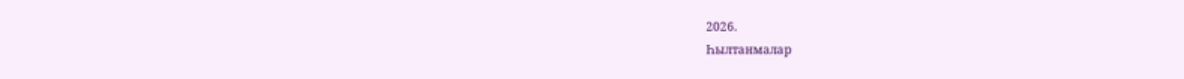2026.
Һылтанмалар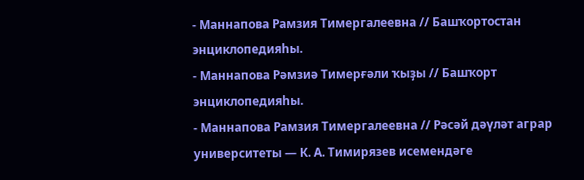- Маннапова Рамзия Тимергалеевна // Башҡортостан энциклопедияһы.
- Маннапова Рәмзиә Тимерғәли ҡыҙы // Башҡорт энциклопедияһы.
- Маннапова Рамзия Тимергалеевна // Рәсәй дәүләт аграр университеты — К. А. Тимирязев исемендәге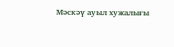Мәскәү ауыл хужалығы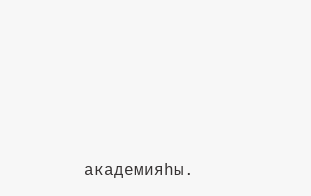академияһы.